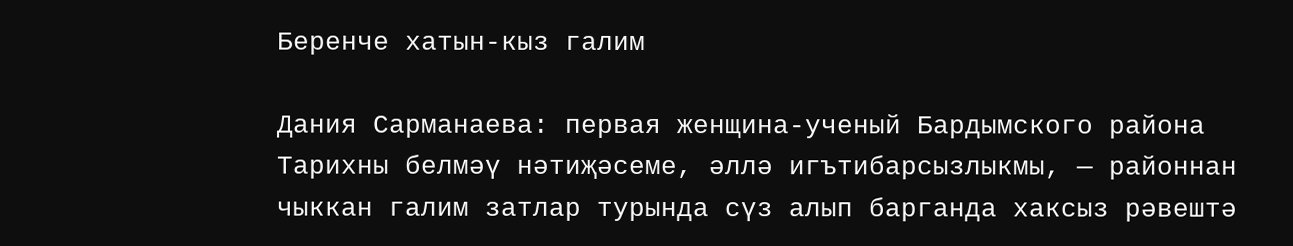Беренче хатын-кыз галим

Дания Сарманаева: первая женщина-ученый Бардымского района
Тарихны белмәү нәтиҗәсеме, әллә игътибарсызлыкмы, — районнан чыккан галим затлар турында сүз алып барганда хаксыз рәвештә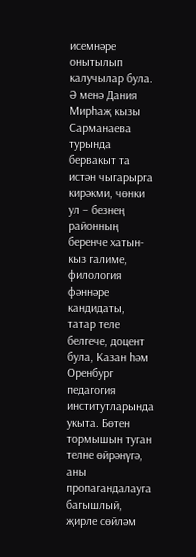исемнәре онытылып калучылар була. Ә менә Дания Мирhаҗ кызы Сарманаева турында бервакыт та истән чыгарырга кирәкми, чөнки ул – безнең районның беренче хатын-кыз галиме, филология фәннәре кандидаты, татар теле белгече, доцент була, Казан hәм Оренбург педагогия институтларында укыта. Бөтен тормышын туган телне өйрәнүгә, аны пропагандалауга багышлый, җирле сөйләм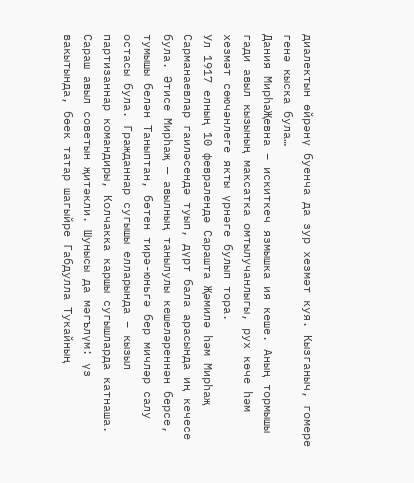диалектын өйрәнү буенча да зур хезмәт куя. Кызганыч, гомере генә кыска була…
Дания МирhаҖевна – искиткеч язмышка ия кеше. Аның тормышы гади авыл кызының максатка омтылучанлыгы, рух көче hәм хезмәт сөючәнлеге якты үрнәге булып тора.
Ул 1917 елның 10 февралендә Сарашта Җәмилә hәм Мирhаҗ Сарманаевлар гаиләсендә туып, дүрт бала арасында иң кечесе була. Әтисе Мирhаҗ — авылның танылулы кешеләреннән берсе, тумышы белән Таныптан, бөтен тирә-юньгә бер мичләр салу остасы була. Гражданнар сугышы елларында – кызыл партизаннар командиры, Колчакка каршы сугышларда катнаша. Сараш авыл советын җитәкли. Шунысы да мәгълүм: үз вакытында, бөек татар шагыйре Габдулла Тукайның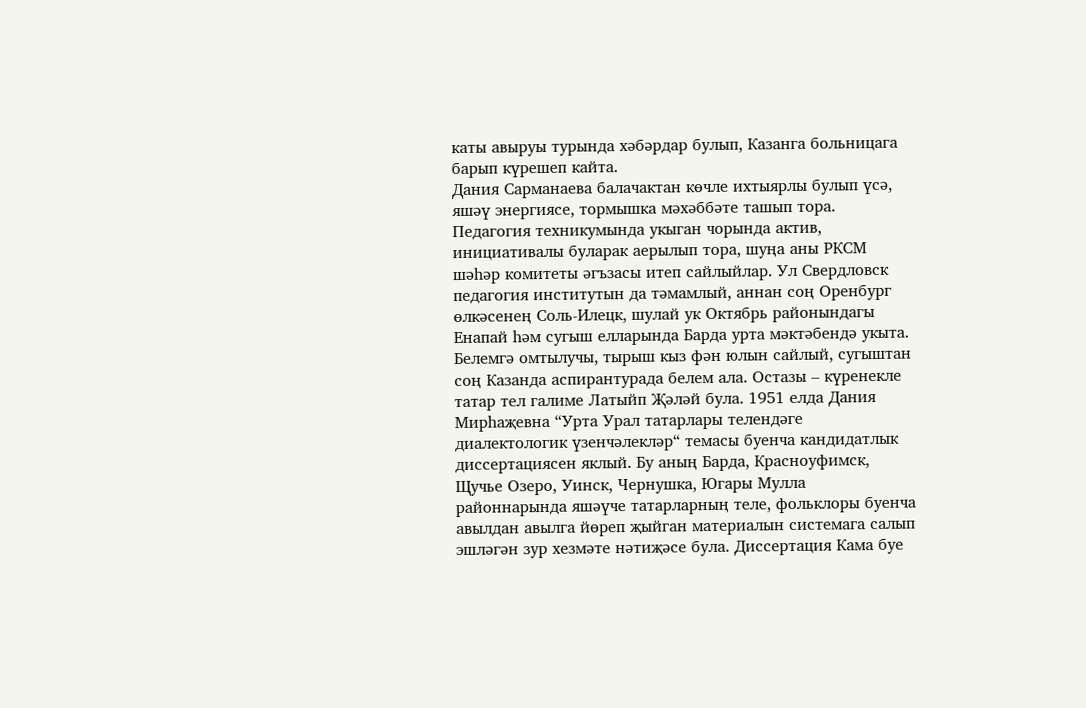каты авыруы турында хәбәрдар булып, Казанга больницага барып күрешеп кайта.
Дания Сарманаева балачактан көчле ихтыярлы булып үсә, яшәү энергиясе, тормышка мәхәббәте ташып тора. Педагогия техникумында укыган чорында актив, инициативалы буларак аерылып тора, шуңа аны РКСМ шәhәр комитеты әгъзасы итеп сайлыйлар. Ул Свердловск педагогия институтын да тәмамлый, аннан соң Оренбург өлкәсенең Соль-Илецк, шулай ук Октябрь районындагы Енапай hәм сугыш елларында Барда урта мәктәбендә укыта.
Белемгә омтылучы, тырыш кыз фән юлын сайлый, сугыштан соң Казанда аспирантурада белем ала. Остазы – күренекле татар тел галиме Латыйп Җәләй була. 1951 елда Дания Мирhаҗевна “Урта Урал татарлары телендәге диалектологик үзенчәлекләр“ темасы буенча кандидатлык диссертациясен яклый. Бу аның Барда, Красноуфимск, Щучье Озеро, Уинск, Чернушка, Югары Мулла районнарында яшәүче татарларның теле, фольклоры буенча авылдан авылга йөреп җыйган материалын системага салып эшләгән зур хезмәте нәтиҗәсе була. Диссертация Кама буе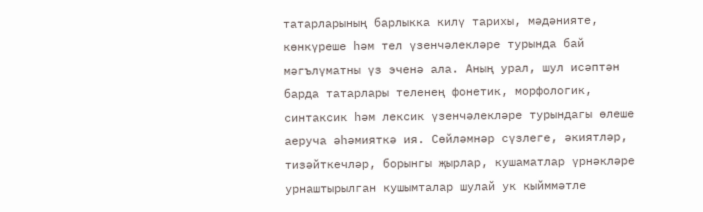татарларының барлыкка килү тарихы, мәдәнияте, көнкүреше hәм тел үзенчәлекләре турында бай мәгълүматны үз эченә ала. Аның урал, шул исәптән барда татарлары теленең фонетик, морфологик, синтаксик hәм лексик үзенчәлекләре турындагы өлеше аеруча әhәмияткә ия. Сөйләмнәр сүзлеге, әкиятләр, тизәйткечләр, борынгы җырлар, кушаматлар үрнәкләре урнаштырылган кушымталар шулай ук кыйммәтле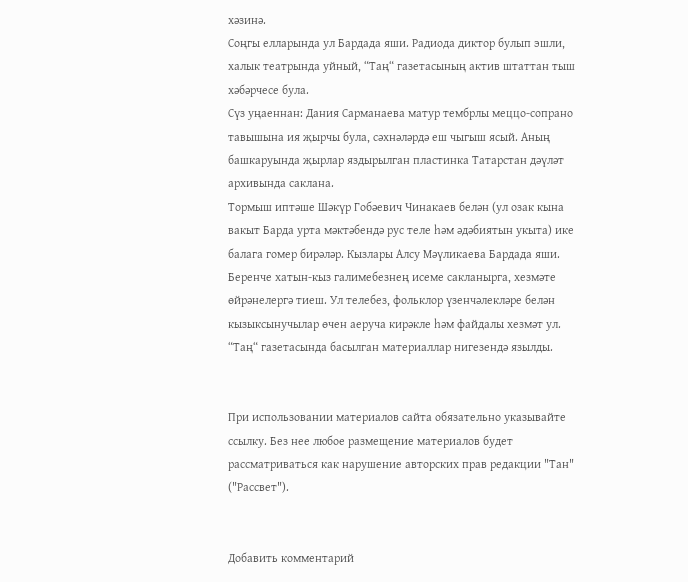хәзинә.
Соңгы елларында ул Бардада яши. Радиода диктор булып эшли, халык театрында уйный, “Таң“ газетасының актив штаттан тыш хәбәрчесе була.
Сүз уңаеннан: Дания Сарманаева матур тембрлы меццо-сопрано тавышына ия җырчы була, сәхнәләрдә еш чыгыш ясый. Аның башкаруында җырлар яздырылган пластинка Татарстан дәүләт архивында саклана.
Тормыш иптәше Шәкүр Гобәевич Чинакаев белән (ул озак кына вакыт Барда урта мәктәбендә рус теле hәм әдәбиятын укыта) ике балага гомер бирәләр. Кызлары Алсу Мәүликаева Бардада яши.
Беренче хатын-кыз галимебезнең исеме сакланырга, хезмәте өйрәнелергә тиеш. Ул телебез, фольклор үзенчәлекләре белән кызыксынучылар өчен аеруча кирәкле hәм файдалы хезмәт ул.
“Таң“ газетасында басылган материаллар нигезендә язылды.


При использовании материалов сайта обязательно указывайте ссылку. Без нее любое размещение материалов будет рассматриваться как нарушение авторских прав редакции "Тан" ("Рассвет").


Добавить комментарий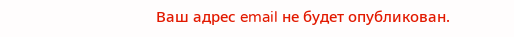Ваш адрес email не будет опубликован.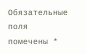Обязательные поля помечены *